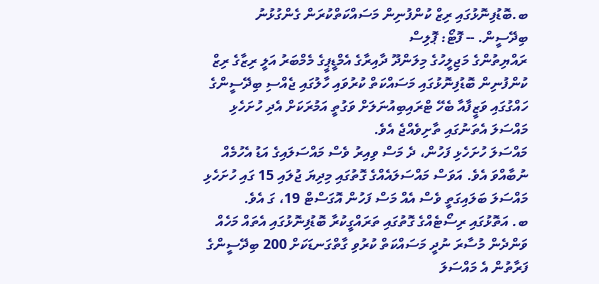ބ.ބޮޑުފިނޮޅުގައި ރިޒް ކުންފުނިން މަސައްކަތްކުރަން ގެންގުޅުނު ބިދޭސީން. -- ފޮޓޯ: ޕޮލިސް
ރައްޔިތުންގެ މަޖިލީހުގެ މިލަންދޫ ދާއިރާގެ އެމްޑީޕީގެ މެމްބަރު އަލީ ރިޒާގެ ރިޒް ކުންފުނިން ބޮޑުފިނޮޅުގައި މަސައްކަތް ކުރުވައި ހާލުގައި ޖެއްސި ބިދޭސީންގެ ހައްގުގައި ވަޒީފާއާ ބެހޭ ޓްރައިބިއުނަލަށް ވަގުތީ އަމުރަކަށް އެދި ހުށަހެޅި މައްސަލަ އެތަނުގައި ތާށިވެއްޖެ އެވެ.
މައްސަލަ ހުށަހެޅި ފަހުން، ދެ މަސް ވިއިރު ވެސް މައްސަލައިގެ އަޑު އެހުމެއް ނުބާއްވަ އެވެ. އަވަސް މައްސަލައެއްގެ ގޮތުގައި މިދިޔަ ޖުލައި 15 ގައި ހުށަހެޅި މައްސަލަ ބަލައިގަތީ ވެސް އެއް މަސް ފަހުން އޮގަސްޓް 19، ގަ އެވެ.
ބ. އަތޮޅުގައި ރިސޯޓެއްގެ ގޮތުގައި ތަރައްގީކުރާ ބޮޑުފިނޮޅުގައި އެތައް މަހެއް ވަންދެން މުސާރަ ނުދީ މަސައްކަތް ކުރުވި ގާތްގަނޑަކަށް 200 ބިދޭސީންގެ ފަރާތުން އެ މައްސަލަ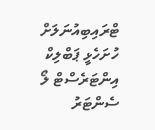ޓްރައިބިއުނަލަށް ހުށަހެޅީ ޕަބްލިކް އިންޓަރެސްޓް ލޯ ސެންޓަރު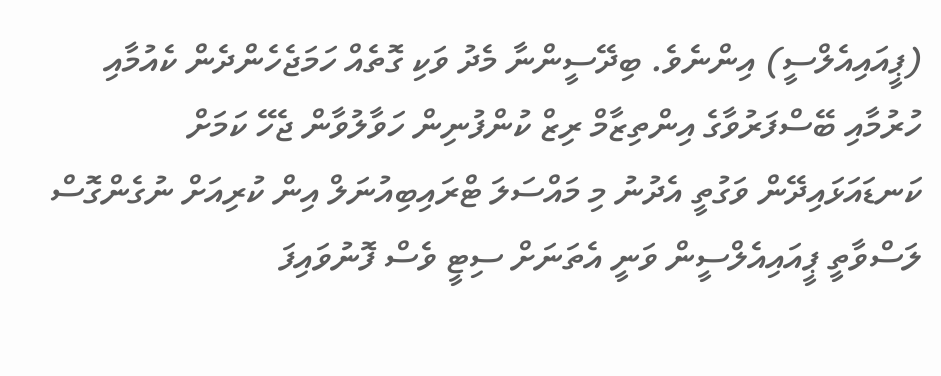(ޕީއައިއެލްސީ) އިންނެވެ. ބިދޭސީންނާ މެދު ވަކި ގޮތެއް ހަމަޖެހެންދެން ކެއުމާއި ހުރުމާއި ބޭސްފަރުވާގެ އިންތިޒާމް ރިޒް ކުންފުނިން ހަވާލުވާން ޖެހޭ ކަމަށް ކަނޑައަޅައިދޭން ވަގުތީ އެދުނު މި މައްސަލަ ޓްރައިބިއުނަލް އިން ކުރިއަށް ނުގެންގޮސް ލަސްވާތީ ޕީއައިއެލްސީން ވަނީ އެތަނަށް ސިޓީ ވެސް ފޮނުވައިފަ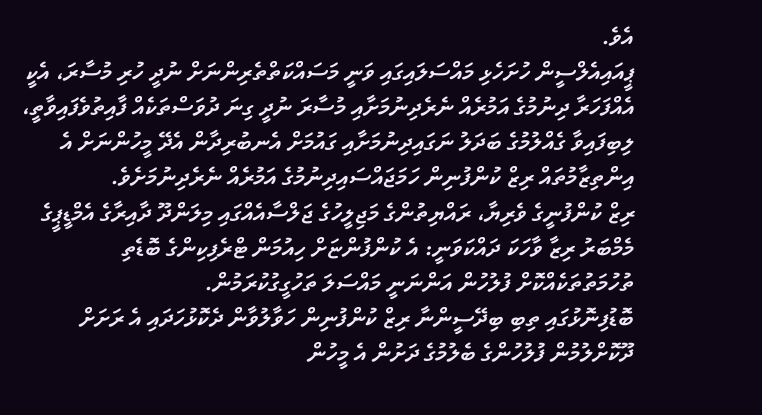އެވެ.
ޕީއައިއެލްސީން ހުށަހެޅި މައްސަލައިގައި ވަނީ މަސައްކަތްތެރިންނަށް ނުދީ ހުރި މުސާރަ، އެކީ އެއްފަހަރާ ދިނުމުގެ އަމުރެއް ނެރެދިނުމަށާއި މުސާރަ ނުދީ ގިނަ ދުވަސްތަކެއް ފާއިތުވެފައިވާތީ، ލިބިފައިވާ ގެއްލުމުގެ ބަދަލު ނަގައިދިނުމަށާއި ގައުމަށް އެނބުރިދާން އެދޭ މީހުންނަށް އެ އިންތިޒާމުތައް ރިޒް ކުންފުނިން ހަމަޖައްސައިދިނުމުގެ އަމުރެއް ނެރެދިނުމަށެވެ.
ރިޒް ކުންފުނީގެ ވެރިޔާ، ރައްޔިތުންގެ މަޖިލީހުގެ ޖަލްސާއެއްގައި މިލަންދޫ ދާއިރާގެ އެމްޑީޕީގެ މެމްބަރު ރިޒާ ވާހަކަ ދައްކަވަނީ: އެ ކުންފުންޏަށް ހިއުމަން ޓްރެފިކިންގެ ބޮޑެތި ތުހުމަތުތަކެއްކޮށް ފުލުހުން އަންނަނީ މައްސަލަ ތަހުގީގުކުރަމުން.
ބޮޑުފިނޮޅުގައި ތިބި ބިދޭސީންނާ ރިޒް ކުންފުނިން ހަވާލުވާން ދެކޮޅުހަދައި އެ ރަށަށް ދޫކޮށްލުމުން ފުލުހުންގެ ބެލުމުގެ ދަށުން އެ މީހުން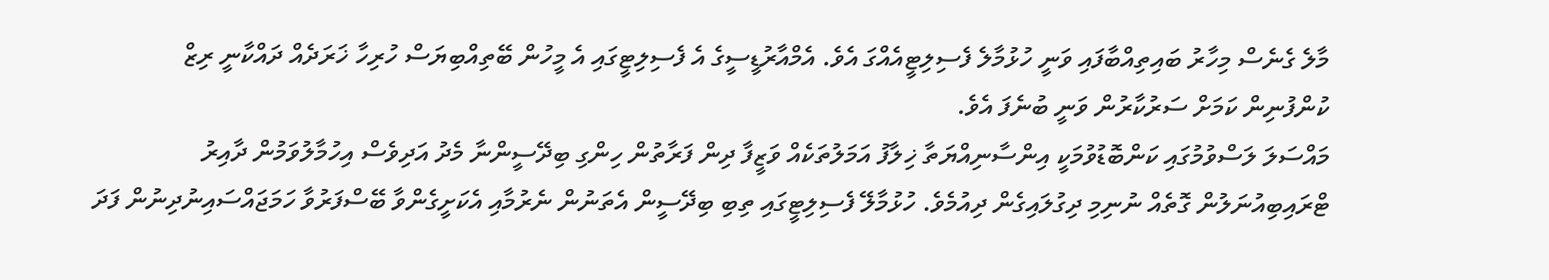މާލެ ގެނެސް މިހާރު ބައިތިއްބާފައި ވަނީ ހުޅުމާލެ ފެސިލިޓީއެއްގަ އެވެ. އެމްއާރުޑީސީގެ އެ ފެސިލިޓީގައި އެ މީހުން ބޭތިއްބިޔަސް ހުރިހާ ޚަރަދެއް ދައްކާނީ ރިޒް ކުންފުނިން ކަމަށް ސަރުކާރުން ވަނީ ބުނެފަ އެވެ.
މައްސަލަ ލަސްވުމުގައި ކަންބޮޑުވުމަކީ އިންސާނިއްޔަތާ ޚިލާފު އަމަލުތަކެއް ވަޒީފާ ދިން ފަރާތުން ހިންގި ބިދޭސީންނާ މެދު އަދިވެސް އިހުމާލުވަމުން ދާއިރު ޓްރައިބިއުނަލުން ގޮތެއް ނުނިމި ދިގުލައިގެން ދިއުމެވެ. ހުޅުމާލޭ ފެސިލިޓީގައި ތިބި ބިދޭސީން އެތަނުން ނެރުމާއި އެކަށީގެންވާ ބޭސްފަރުވާ ހަމަޖައްސައިނުދިނުން ފަދަ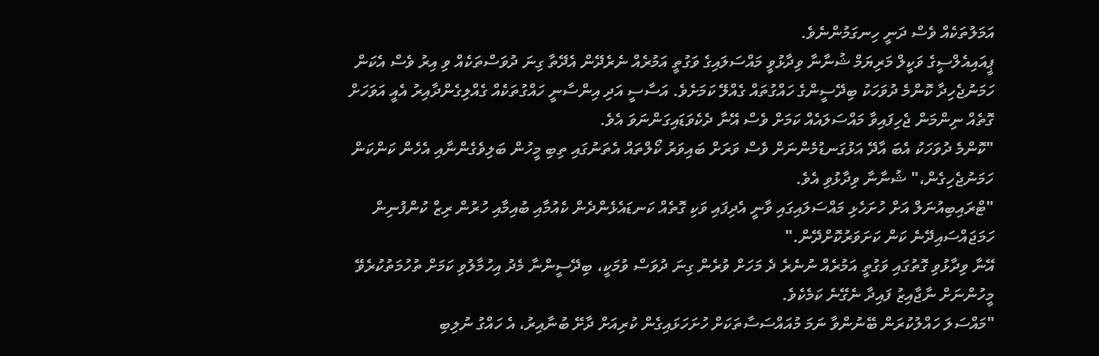އަމަލުތަކެއް ވެސް ދަނީ ހިނގަމުންނެވެ.
ޕީއައިއެލްސީގެ ވަކީލް މަރިޔަމް ޝުނާނާ ވިދާޅުވީ މައްސަލައިގެ ވަގުތީ އަމުރެއް ނެރެދޭން އެދޭތާ ގިނަ ދުވަސްތަކެއް ވި އިރު ވެސް އެކަން ހަމަނުޖެހިދާ ކޮންމެ ދުވަހަކު ބިދޭސީންގެ ހައްގުތައް ގެއްލޭ ކަމަށެވެ. އަސާސީ އަދި އިންސާނީ ހައްގުތަކެއް ގެއްލިގެންދާއިރު އެއީ އަވަހަށް ގޮތެއް ނިންމަން ޖެހިފައިވާ މައްސަލައެއް ކަމަށް ވެސް އޭނާ ދެކެވަޑައިގަންނަވަ އެވެ.
"ކޮންމެ ދުވަހަކު އެބަ އާދޭ އަޅުގަނޑުމެންނަށް ވެސް ވަރަށް ބައިވަރު ކޯލްތައް އެތަނުގައި ތިބި މީހުން ބަލިވެގެންނާއި އެހެން ކަންކަން ހަމަނުޖެހިގެން،" ޝުނާނާ ވިދާޅުވި އެވެ.
"ޓްރައިބިއުނަލް އަށް ހުށަހެޅި މައްސަލައިގައި ވާނީ އެދިފައި ވަކި ގޮތެއް ކަނޑައެޅެންދެން ކެއުމާއި ބުއިމާއި ހުރުން ރިޒް ކުންފުނިން ހަމަޖައްސައިދޭނެ ކަން ކަށަވަރުކޮށްދޭން."
އޭނާ ވިދާޅުވި ގޮތުގައި ވަގުތީ އަމުރެއް ނުނެރެ ދެ މަހަށް ވުރެން ގިނަ ދުވަސް ވުމަކީ، ބިދޭސީންނާ މެދު އިހުމާލުވި ކަމަށް ތުހުމަތުކުރެވޭ މީހުންނަށް ނާޖާއިޒު ފައިދާ ނެގޭނެ ކަމެކެވެ.
"މައްސަލަ ހައްލުކުރަން ބޭނުންވާ ނަމަ މުއައްސަސާތަކަށް ހުށަހަޅައިގެން ކުރިއަށް ދާށޭ ބުނާއިރު، އެ ހައްގު ނުލިބި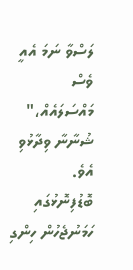ލަސްވާ ނަމަ އެއީ ވެސް މައްސަލައެއް،" ޝުނާނާ ވިދާޅުވި އެވެ.
ބޮޑުފިނޮޅުގައި ހަމަނުޖެހުން ހިންގި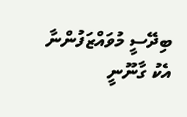ބިދޭސީ މުވައްޒަފުންނާ އެކު ގާނޫނީ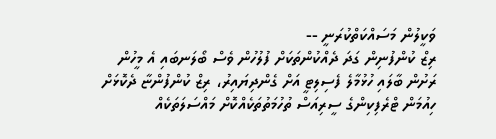ވަކީލުން މަސައްކަތްކުރަނީ --
ރިޒް ކުންފުނިން ގަދަ ދެއްކުންތަކަށް ފުލުހުން ވެސް ބޯލަނބައި އެ މީހުން ރަށުން ބާލައި ހުޅުމާލެ ފެސިލިޓީ އަށް ގެންދިޔައިރު، ރިޒް ކުންފުންޏާ ދެކޮޅަށް ހިއުމަން ޓްރެފިކިންގެ ސީރިއަސް ތުހުމަތުތަކެއްކޮށް މައްސަލަތަކެއް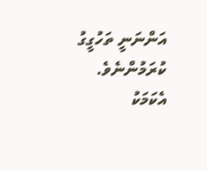އަންނަނީ ތަހުގީގު ކުރަމުންނެވެ. އެކަމަކު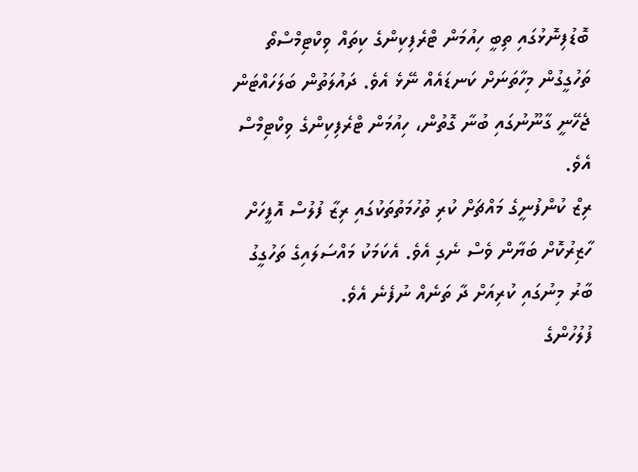ބޮޑުފިނޮޅުގައި ތިބީ ހިއުމަން ޓްރެފިކިންގެ ކިތައް ވިކްޓިމްސްތޯ ތަހުގީގުން މިހާތަނަށް ކަނޑައެއް ނޭޅެ އެވެ. ދައުލަތުން ބަލަހައްޓަން ޖެހޭނީ ގާނޫނުގައި ބުނާ ގޮތުން، ހިއުމަން ޓްރެފިކިންގެ ވިކްޓިމްސް އެވެ.
ރިޒް ކުންފުނީގެ މައްޗަށް ކުރި ތުހުމަތުތަކުގައި ރިޒާ ފުލުސް އޮފީހަށް ހާޒިރުކޮށް ބަޔާން ވެސް ނެގި އެވެ. އެކަމަކު މައްސަލައިގެ ތަހުގީގު ބާރު މިނުގައި ކުރިއަށް ދާ ތަނެއް ނުފެނެ އެވެ.
ފުލުހުންގެ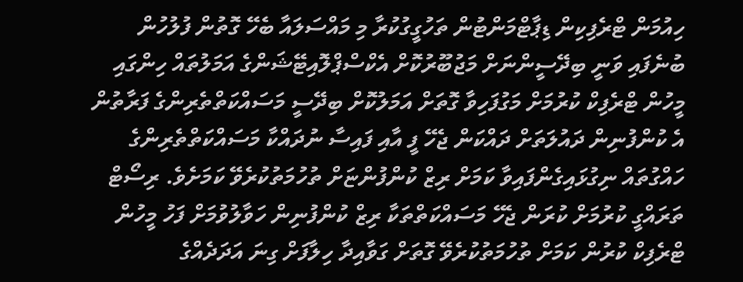ހިއުމަން ޓްރެފިކިން ޑިޕާޓްމަންޓުން ތަހުގީގުކުރާ މި މައްސަލައާ ބެހޭ ގޮތުން ފުލުހުން ބުނެފައި ވަނީ ބިދޭސީންނަށް މަޖުބޫރުކޮށް އެކްސްޕްލޮއިޓޭޝަންގެ އަމަލުތައް ހިންގައި މީހުން ޓްރެފިކް ކުރުމަށް މަގުފަހިވާ ގޮތަށް އަމަލުކޮށް ބިދޭސީ މަސައްކަތްތެރިންގެ ފަރާތުން އެ ކުންފުނިން ދައުލަތަށް ދައްކަން ޖެހޭ ފީ އާއި ފައިސާ ނުދައްކާ މަސައްކަތްތެރިންގެ ހައްގުތައް ނިގުޅައިގެންފައިވާ ކަމަށް ރިޒް ކުންފުންޏަށް ތުހުމަތުކުރެވޭ ކަމަށެވެ. ރިސޯޓް ތަރައްގީ ކުރުމަށް ކުރަން ޖެހޭ މަސައްކަތްތަކާ ރިޒް ކުންފުނިން ހަވާލުވުމަށް ފަހު މީހުން ޓްރެފިކް ކުރުން ކަމަށް ތުހުމަތުކުރެވޭ ގޮތަށް ގަވާއިދާ ހިލާފަށް ގިނަ އަދަދެއްގެ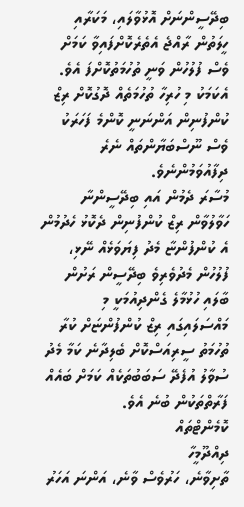ބިދޭސީންނަށް އޮޅުވާލައި، މަކަރާއި ހީލަތުން ރާއްޖެ އެތެރެކޮށްފައިވާ ކަމަށް ވެސް ފުލުހުން ވަނީ ތުހުމަތުކޮށްފަ އެވެ.
އެކަމަކު މި ހުރިހާ ތުހުމަތެއް ދޮގުކޮށް ރިޒް ކުންފުނިން އަންނަނީ ކޮންމެ ފަހަރަކު ވެސް ނޫސްބަޔާންތައް ނެރެ ދިފާއުވަމުންނެވެ.
މުސާރަ ދެމުން އައި ބިދޭސީންނާ ހަވާލުވާން ރިޒް ކުންފުނިން ދެކޮޅު ހެދުމުން އެ ކުންފުންޏާ މެދު ފިޔަވަޅެއް ނޭޅި، ފުލުހުން މެދުވެރިވެ ބިދޭސީން ރަށުން ބާލައި ހުޅުމާލެ ގެންދިއުމަކީ މި މައްސަލައިގައި ރިޒް ކުންފުންޏަށް ކުރާ ތުހުމަތު ސީރިއަސްކޮށް ބެލިދާނެ ކަމާ މެދު ސުވާލު އުފެދޭ ސަބަބުތަކެއް ކަމަށް ބައެއް ފަރާތްތަކުން ބުނެ އެވެ.
ކޮމެންޓްތައް
ދިއްދޫމީހާ
ތާށިވާނެ، ހަރުވެސް ވާނެ، އަންނަ އަހަރު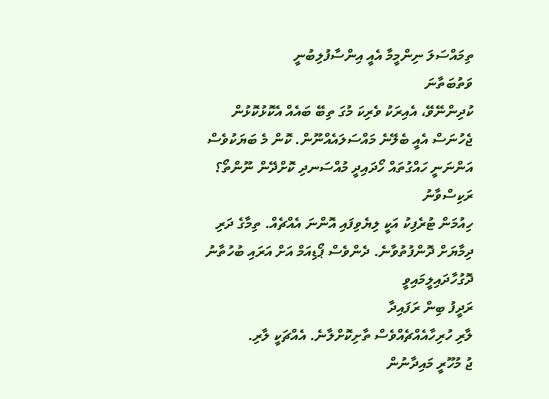ތިމައްސަލަ ނިންމީމާ އެއީ އިންސާފުލިބުނީ
ވަތުބަތާނަ
ކުދިންނޭވޭ، އެއިރަކު ވެރިކަ މުގަ ތިބޭ ބައެއް އެކޮޅުކޮޅުން ޖެހުނަސް އެއީ ބެލޭނެ މައްސަލައެއްނޫން. ކޮން މެ ބަޔަކުވެސް އަންނަނީ ހައްގުތައް ހޯދައިދީ މުއްސަނދި ކޮށްދޭން ނޫންތޯ؟
ރަކިސްވާނު
ހިއުމަން ޓުރެފިކު އަކީ ލިޔެވިފައި އޮންނަ އެއްޗެއް. ތިމާގެ ދަރި ދިމާޔަށް ދޮންފުތުވާނެ. ދެންވެސް ޕޯޑިއަމް އަށް އަރައި ބުހުތާނު ދޮގުހާދައިލީމައިވީ
ރަދީފު ބިން ރަފައިދާ
ލާރި ހުރިހާއެއްޗެއްވެސް ތާށިކޮށްލާނެ. އެއްޗަކީ ލާރި.
ޖު މުހޫރީ މައިދާނުން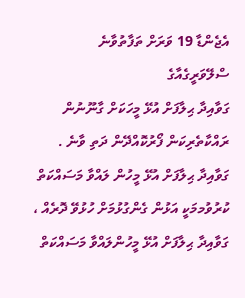އެޖެންޑާ 19 ވަރަށް ތަފާތުވާނެ
ސްލޭވަރީގެއާގެ
ގަވާއިދާ ޙިލާފަށް އުޅޭ މީހަކަށް ގާނޫނުން ރައްކާތެރިކަން ފޯރުކޮއްދޭން ދަތި ވާނެ . ގަވާއިދާ ޙިލާފަށް އުޅޭ މީހުން ލައްވާ މަސައްކަތް ކުރުވުމމަކީ އަޅުން ގެންގުޅުމަށް ހުޅުވޭ ދޮރެއް ، ގަވާއިދާ ޙިލާފަށް އުޅޭ މީހުންލައްވާ މަސައްކަތް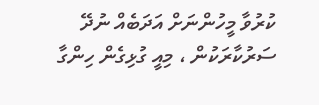ކުރުވާ މީހުންނަށް އަދަބެއް ނުދޭ ސަރުކާރަކުން ، މިއީ ގުޅިގެން ހިންގާ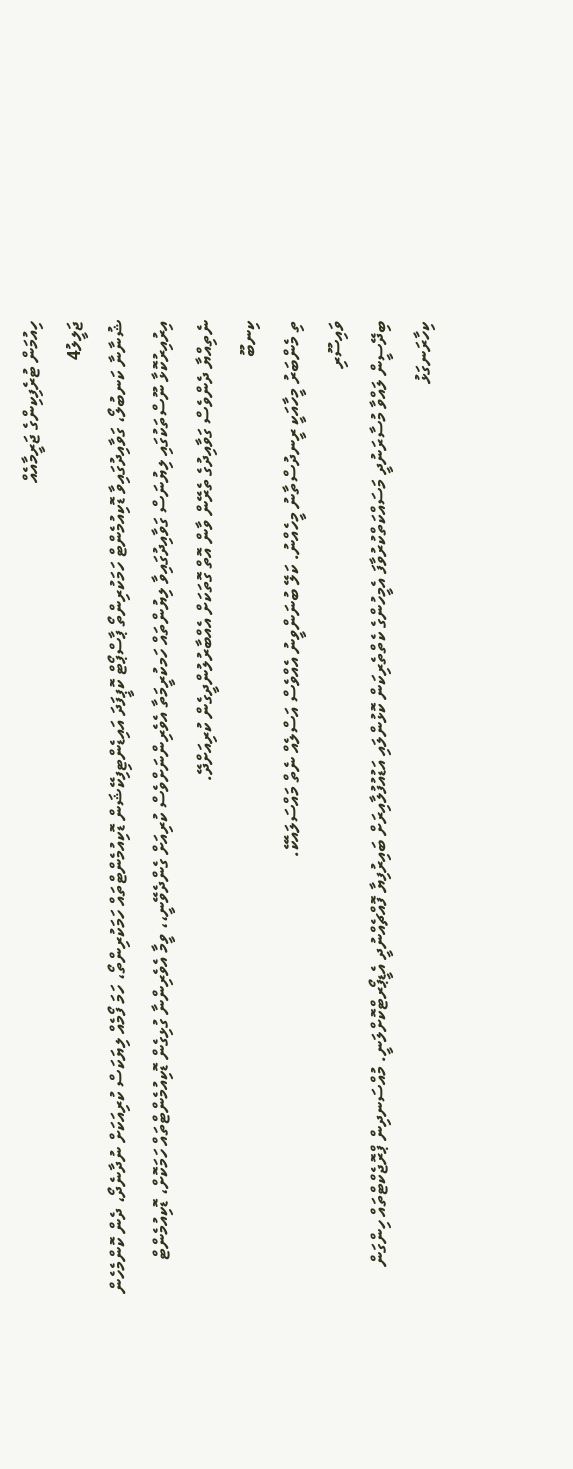ހިއުމަން ޓުރެފިކިންގެ ޖަރީމާއެއް
ޖަލީލު4
ޝުނާނާ ކަނބުލޯ، ގަވާއިދުގައިވާ ޑޮކިއުމެންޓް ހަމަކުރިންތޯ ޕާސްޕޯޓް ކޮޕީފަދަ އައިޑެންޓިފިކޭޝަން ޑޮކިއުމެންޓްތައް ހަމަކުރިންތޯ، ހަމަ ފޯމެއް ލިޔަކަސް ކުރިއަކަށް ނުދާނެދޯ، ދެން ކޮންމެހެން އިރުއިރުކޮޅާ ނޫސްތަކުގައި ލިޔުނަސް ގަވާއިދުގައިވާ ލިޔުންތައް ހަމކުރީމަތާ އެވެރިންނަށްވެސް ކުރިއަށް ގެންދެވޭނީ،، ވީމާ އެވެރިންނާ ގުޅިގެން ޑޮކިއުމެންޓްތައް ހަމަކޮށް، ޑޮކިއުމެންޓް ނެތިއްޔާ ދެންވެސް ގަވާއިދުގެ ތެރޭން ވާން އޮތް ގޮތަކަށް އެއްބާރުލުންދީގެން ކުރިއަށްދޭ.
ކިނބޫ
ތި މެންބަރު މީހާއަކީ ރީނދުސްތާނު މީހެއްނު. ކަލޭ ބުނަންވީނު އެއްވެސް އަސްލެއް ނެތް މައްސަލައެކޭ.
ވައިސޫރި
ބިދޭސީން ލައްވާ މުސާރަނުދީ މަސައްކަތްކުރުވާފަ އެމީހުންގެ ކެތްތެރިކަން ކޮޅުންލައި އަޑުއުފުލާއިރަށް ބައިރުފިޔާ ފޮއްޗެއްނުދީ އެޑީޕޯރޓްކޮށްލަނީ. މުއްސަނދިން ޕްރޮޖެކްޓްތައް ހިންގަން ކިހާރަނގަޅު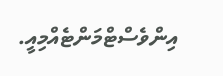އިންވެސްޓްމަންޓެއްމިއީ.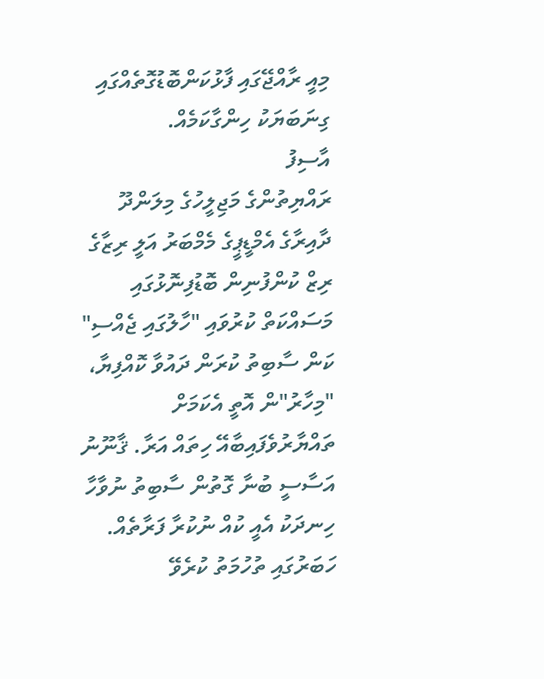މިއީ ރާއްޖޭގައި ފާޅުކަންބޮޑުގޮތެއްގައި ގިނަބަޔަކު ހިންގާކަމެއް.
އާސިފު
ރައްޔިތުންގެ މަޖިލީހުގެ މިލަންދޫ ދާއިރާގެ އެމްޑީޕީގެ މެމްބަރު އަލީ ރިޒާގެ ރިޒް ކުންފުނިން ބޮޑުފިނޮޅުގައި މަސައްކަތް ކުރުވައި "ހާލުގައި ޖެއްސި" ކަން ސާބިތު ކުރަން ދައުވާ ކޮއްފިޔާ، "މިހާރު"ން އޮތީ އެކަމަށް ތައްޔާރުވެފައިބާއޭ ހިތައް އަރާ. ޤާނޫނު އަސާސީ ބުނާ ގޮތުން ސާބިތު ނުވާހާ ހިނދަކު އެއީ ކުއް ނުކުރާ ފަރާތެއް. ހަބަރުގައި ތުހުމަތު ކުރެވޭ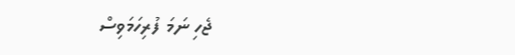ޖެހި ނަމަ ފުރިހަމަވިސް